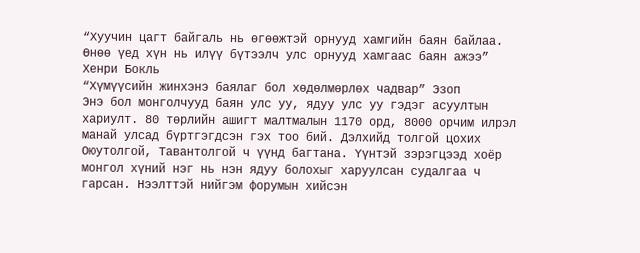“Хуучин цагт байгаль нь өгөөжтэй орнууд хамгийн баян байлаа. Өнөө үед хүн нь илүү бүтээлч улс орнууд хамгаас баян ажээ” Хенри Бокль
“Хүмүүсийн жинхэнэ баялаг бол хөдөлмөрлөх чадвар” Эзоп
Энэ бол монголчууд баян улс уу, ядуу улс уу гэдэг асуултын хариулт. 80 төрлийн ашигт малтмалын 1170 орд, 8000 орчим илрэл манай улсад бүртгэгдсэн гэх тоо бий. Дэлхийд толгой цохих Оюутолгой, Тавантолгой ч үүнд багтана. Үүнтэй зэрэгцээд хоёр монгол хүний нэг нь нэн ядуу болохыг харуулсан судалгаа ч гарсан. Нээлттэй нийгэм форумын хийсэн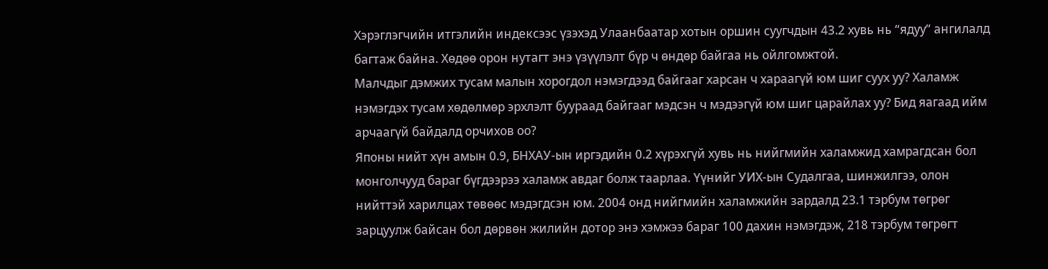Хэрэглэгчийн итгэлийн индексээс үзэхэд Улаанбаатар хотын оршин суугчдын 43.2 хувь нь “ядуу” ангилалд багтаж байна. Хөдөө орон нутагт энэ үзүүлэлт бүр ч өндөр байгаа нь ойлгомжтой.
Малчдыг дэмжих тусам малын хорогдол нэмэгдээд байгааг харсан ч хараагүй юм шиг суух уу? Халамж нэмэгдэх тусам хөдөлмөр эрхлэлт буураад байгааг мэдсэн ч мэдээгүй юм шиг царайлах уу? Бид яагаад ийм арчаагүй байдалд орчихов оо?
Японы нийт хүн амын 0.9, БНХАУ-ын иргэдийн 0.2 хүрэхгүй хувь нь нийгмийн халамжид хамрагдсан бол монголчууд бараг бүгдээрээ халамж авдаг болж таарлаа. Үүнийг УИХ-ын Судалгаа, шинжилгээ, олон нийттэй харилцах төвөөс мэдэгдсэн юм. 2004 онд нийгмийн халамжийн зардалд 23.1 тэрбум төгрөг зарцуулж байсан бол дөрвөн жилийн дотор энэ хэмжээ бараг 100 дахин нэмэгдэж, 218 тэрбум төгрөгт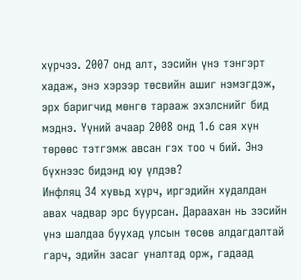хүрчээ. 2007 онд алт, зэсийн үнэ тэнгэрт хадаж, энэ хэрээр төсвийн ашиг нэмэгдэж, эрх баригчид мөнгө тарааж эхэлснийг бид мэднэ. Үүний ачаар 2008 онд 1.6 сая хүн төрөөс тэтгэмж авсан гэх тоо ч бий. Энэ бүхнээс бидэнд юу үлдэв?
Инфляц 34 хувьд хүрч, иргэдийн худалдан авах чадвар эрс буурсан. Дараахан нь зэсийн үнэ шалдаа буухад улсын төсөв алдагдалтай гарч, эдийн засаг уналтад орж, гадаад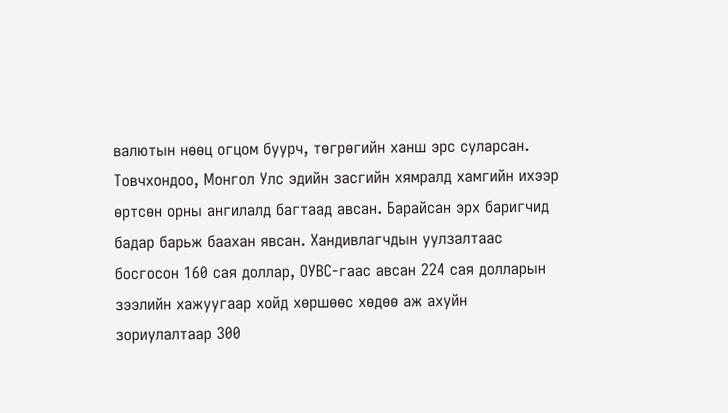валютын нөөц огцом буурч, төгрөгийн ханш эрс суларсан. Товчхондоо, Монгол Улс эдийн засгийн хямралд хамгийн ихээр өртсөн орны ангилалд багтаад авсан. Барайсан эрх баригчид бадар барьж баахан явсан. Хандивлагчдын уулзалтаас босгосон 160 сая доллар, ОУВС-гаас авсан 224 сая долларын зээлийн хажуугаар хойд хөршөөс хөдөө аж ахуйн зориулалтаар 300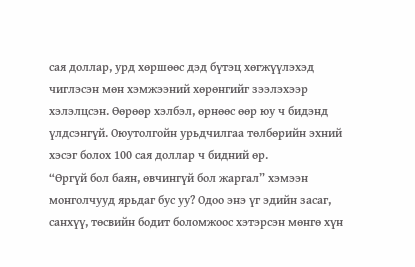сая доллар, урд хөршөөс дэд бүтэц хөгжүүлэхэд чиглэсэн мөн хэмжээний хөрөнгийг зээлэхээр хэлэлцсэн. Өөрөөр хэлбэл, өрнөөс өөр юу ч бидэнд үлдсэнгүй. Оюутолгойн урьдчилгаа төлбөрийн эхний хэсэг болох 100 сая доллар ч бидний өр.
“Өргүй бол баян, өвчингүй бол жаргал” хэмээн монголчууд ярьдаг бус уу? Одоо энэ үг эдийн засаг, санхүү, төсвийн бодит боломжоос хэтэрсэн мөнгө хүн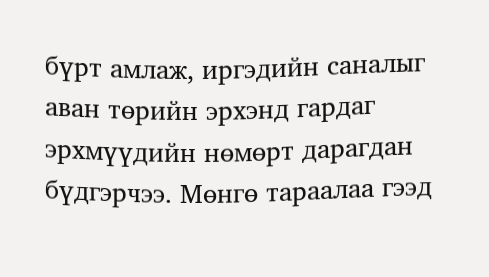бүрт амлаж, иргэдийн саналыг аван төрийн эрхэнд гардаг эрхмүүдийн нөмөрт дарагдан бүдгэрчээ. Мөнгө тараалаа гээд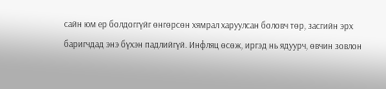сайн юм ер болдоггүйг өнгөрсөн хямрал харуулсан боловч төр, засгийн эрх баригчдад энэ бүхэн падлийгүй. Инфляц өсөж, иргэд нь ядуурч, өвчин зовлон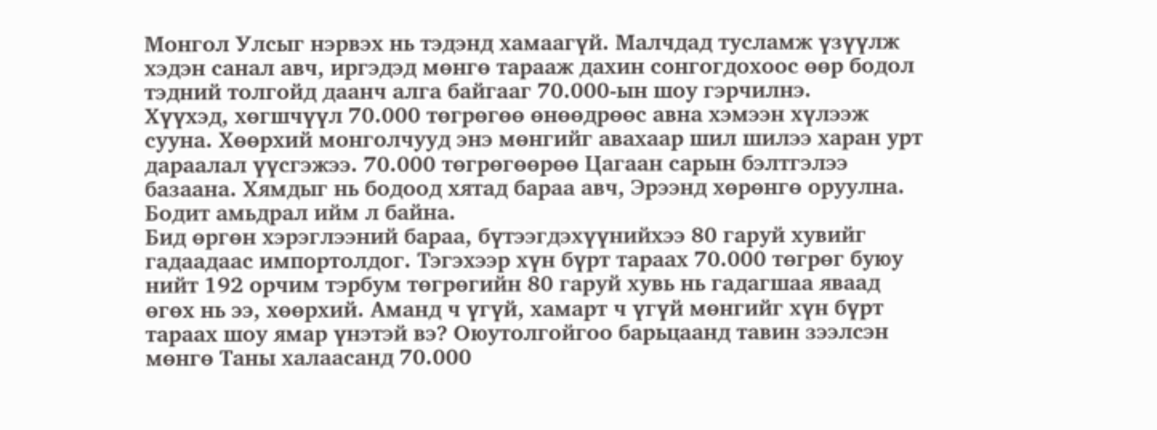Монгол Улсыг нэрвэх нь тэдэнд хамаагүй. Малчдад тусламж үзүүлж хэдэн санал авч, иргэдэд мөнгө тарааж дахин сонгогдохоос өөр бодол тэдний толгойд даанч алга байгааг 70.000-ын шоу гэрчилнэ.
Хүүхэд, хөгшчүүл 70.000 төгрөгөө өнөөдрөөс авна хэмээн хүлээж сууна. Хөөрхий монголчууд энэ мөнгийг авахаар шил шилээ харан урт дараалал үүсгэжээ. 70.000 төгрөгөөрөө Цагаан сарын бэлтгэлээ базаана. Хямдыг нь бодоод хятад бараа авч, Эрээнд хөрөнгө оруулна. Бодит амьдрал ийм л байна.
Бид өргөн хэрэглээний бараа, бүтээгдэхүүнийхээ 80 гаруй хувийг гадаадаас импортолдог. Тэгэхээр хүн бүрт тараах 70.000 төгрөг буюу нийт 192 орчим тэрбум төгрөгийн 80 гаруй хувь нь гадагшаа яваад өгөх нь ээ, хөөрхий. Аманд ч үгүй, хамарт ч үгүй мөнгийг хүн бүрт тараах шоу ямар үнэтэй вэ? Оюутолгойгоо барьцаанд тавин зээлсэн мөнгө Таны халаасанд 70.000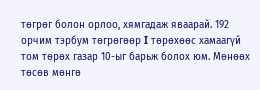төгрөг болон орлоо, хямгадаж яваарай. 192 орчим тэрбум төгрөгөөр I төрөхөөс хамаагүй том төрөх газар 10-ыг барьж болох юм. Мөнөөх төсөв мөнгө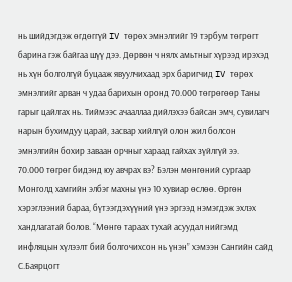нь шийдэгдэж өгдөггүй IV төрөх эмнэлгийг 19 тэрбум төгрөгт барина гэж байгаа шүү дээ. Дөрвөн ч нялх амьтныг хүрээд ирэхэд нь хүн болголгүй буцааж явуулчихаад эрх баригчид IV төрөх эмнэлгийг арван ч удаа барихын оронд 70.000 төгрөгөөр Таны гарыг цайлгах нь. Тиймээс ачааллаа дийлэхээ байсан эмч, сувилагч нарын бухимдуу царай, засвар хийлгүй олон жил болсон эмнэлгийн бохир заваан орчныг хараад гайхах зүйлгүй ээ.
70.000 төгрөг бидэнд юу авчрах вэ? Бэлэн мөнгөний сургаар Монголд хамгийн элбэг махны үнэ 10 хувиар өслөө. Өргөн хэрэглээний бараа, бүтээгдэхүүний үнэ эргээд нэмэгдэж эхлэх хандлагатай болов. “Мөнгө тараах тухай асуудал нийгэмд инфляцын хүлээлт бий болгочихсон нь үнэн” хэмээн Сангийн сайд С.Баярцогт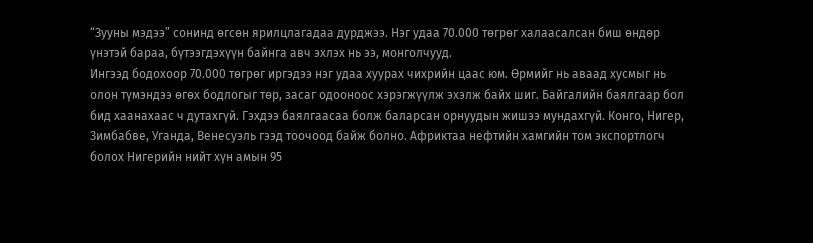“Зууны мэдээ” сонинд өгсөн ярилцлагадаа дурджээ. Нэг удаа 70.000 төгрөг халаасалсан биш өндөр үнэтэй бараа, бүтээгдэхүүн байнга авч эхлэх нь ээ, монголчууд.
Ингээд бодохоор 70.000 төгрөг иргэдээ нэг удаа хуурах чихрийн цаас юм. Өрмийг нь аваад хусмыг нь олон түмэндээ өгөх бодлогыг төр, засаг одооноос хэрэгжүүлж эхэлж байх шиг. Байгалийн баялгаар бол бид хаанахаас ч дутахгүй. Гэхдээ баялгаасаа болж баларсан орнуудын жишээ мундахгүй. Конго, Нигер, Зимбабве, Уганда, Венесуэль гээд тоочоод байж болно. Африктаа нефтийн хамгийн том экспортлогч болох Нигерийн нийт хүн амын 95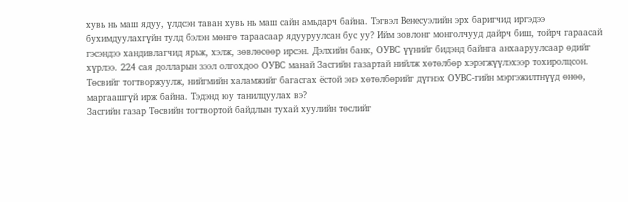хувь нь маш ядуу, үлдсэн таван хувь нь маш сайн амьдарч байна. Тэгвэл Венесуэлийн эрх баригчид иргэдээ бухимдуулахгүйн тулд бэлэн мөнгө тараасаар ядууруулсан бус уу? Ийм зовлонг монголчууд дайрч биш, тойрч гараасай гэсэндээ хандивлагчид ярьж, хэлж, зөвлөсөөр ирсэн. Дэлхийн банк, ОУВС үүнийг бидэнд байнга анхааруулсаар өдийг хүрлээ. 224 сая долларын зээл олгохдоо ОУВС манай Засгийн газартай нийлж хөтөлбөр хэрэгжүүлэхээр тохиролцсон. Төсвийг тогтворжуулж, нийгмийн халамжийг багасгах ёстой энэ хөтөлбөрийг дүгнэх ОУВС-гийн мэргэжилтнүүд өнөө, маргаашгүй ирж байна. Тэдэнд юу танилцуулах вэ?
Засгийн газар Төсвийн тогтвортой байдлын тухай хуулийн төслийг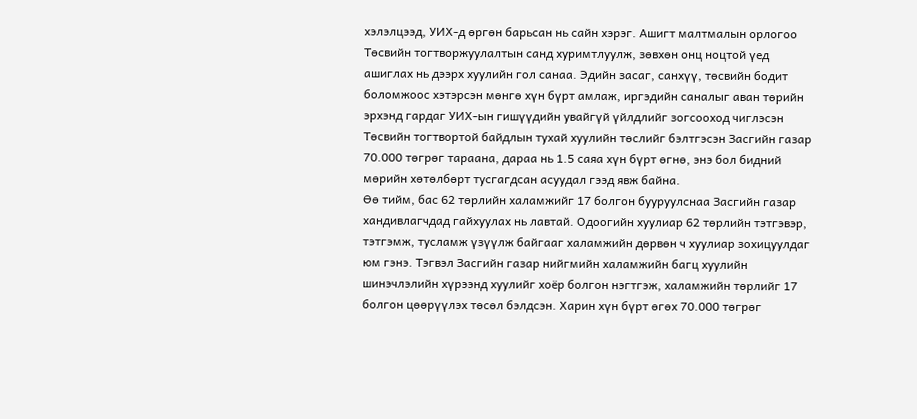хэлэлцээд, УИХ-д өргөн барьсан нь сайн хэрэг. Ашигт малтмалын орлогоо Төсвийн тогтворжуулалтын санд хуримтлуулж, зөвхөн онц ноцтой үед ашиглах нь дээрх хуулийн гол санаа. Эдийн засаг, санхүү, төсвийн бодит боломжоос хэтэрсэн мөнгө хүн бүрт амлаж, иргэдийн саналыг аван төрийн эрхэнд гардаг УИХ-ын гишүүдийн увайгүй үйлдлийг зогсооход чиглэсэн Төсвийн тогтвортой байдлын тухай хуулийн төслийг бэлтгэсэн Засгийн газар 70.000 төгрөг тараана, дараа нь 1.5 саяа хүн бүрт өгнө, энэ бол бидний мөрийн хөтөлбөрт тусгагдсан асуудал гээд явж байна.
Өө тийм, бас 62 төрлийн халамжийг 17 болгон бууруулснаа Засгийн газар хандивлагчдад гайхуулах нь лавтай. Одоогийн хуулиар 62 төрлийн тэтгэвэр, тэтгэмж, тусламж үзүүлж байгааг халамжийн дөрвөн ч хуулиар зохицуулдаг юм гэнэ. Тэгвэл Засгийн газар нийгмийн халамжийн багц хуулийн шинэчлэлийн хүрээнд хуулийг хоёр болгон нэгтгэж, халамжийн төрлийг 17 болгон цөөрүүлэх төсөл бэлдсэн. Харин хүн бүрт өгөх 70.000 төгрөг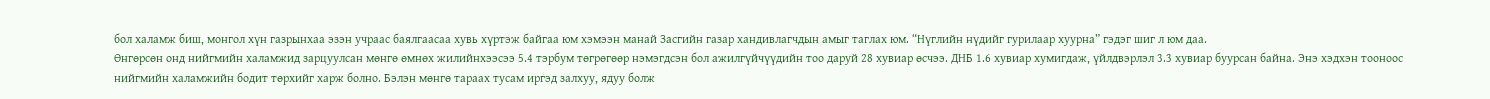бол халамж биш, монгол хүн газрынхаа эзэн учраас баялгаасаа хувь хүртэж байгаа юм хэмээн манай Засгийн газар хандивлагчдын амыг таглах юм. “Нүглийн нүдийг гурилаар хуурна” гэдэг шиг л юм даа.
Өнгөрсөн онд нийгмийн халамжид зарцуулсан мөнгө өмнөх жилийнхээсээ 5.4 тэрбум төгрөгөөр нэмэгдсэн бол ажилгүйчүүдийн тоо даруй 28 хувиар өсчээ. ДНБ 1.6 хувиар хумигдаж, үйлдвэрлэл 3.3 хувиар буурсан байна. Энэ хэдхэн тооноос нийгмийн халамжийн бодит төрхийг харж болно. Бэлэн мөнгө тараах тусам иргэд залхуу, ядуу болж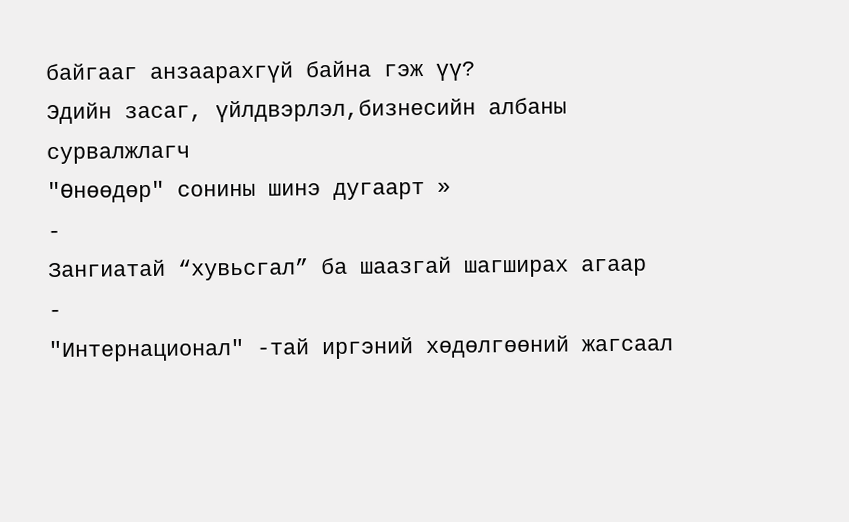байгааг анзаарахгүй байна гэж үү?
Эдийн засаг, үйлдвэрлэл,бизнесийн албаны сурвалжлагч
"Өнөөдөр" сонины шинэ дугаарт »
-
Зангиатай “хувьсгал” ба шаазгай шагширах агаар
-
"Интернационал" -тай иргэний хөдөлгөөний жагсаал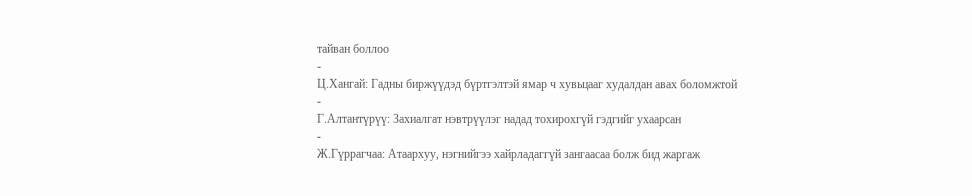тайван боллоо
-
Ц.Хангай: Гадны биржүүдэд бүртгэлтэй ямар ч хувьцааг худалдан авах боломжтой
-
Г.Алтантүрүү: Захиалгат нэвтрүүлэг надад тохирохгүй гэдгийг ухаарсан
-
Ж.Гүррагчаа: Атаархуу, нэгнийгээ хайрладаггүй зангаасаа болж бид жаргаж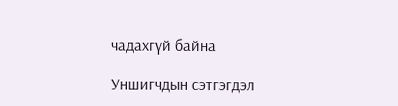чадахгүй байна

Уншигчдын сэтгэгдэл